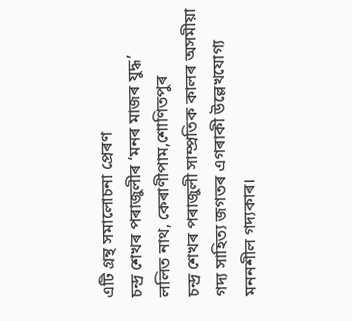এটি গ্ৰন্থ সমালোচনা প্ৰেৰণ
চন্দ্ৰ শেখৰ পৰাজুলীৰ ‘মনৰ মাজৰ যুদ্ধ’
ললিত নাথ, কেৰাণীপাম,শোণিতপুৰ
চন্দ্ৰ শেখৰ পৰাজুলী সাম্প্ৰতিক কালৰ অসমীয়া গদ্য সাহিত্য জগতৰ এগৰাকী উল্লেখযোগ্য মননশীল গদ্যকাৰ।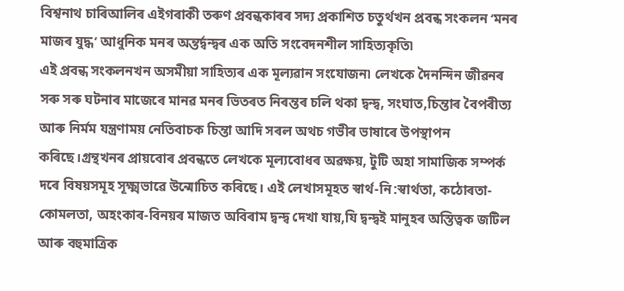বিশ্বনাথ চাৰিআলিৰ এইগৰাকী তৰুণ প্ৰবন্ধকাৰৰ সদ্য প্ৰকাশিত চতুৰ্থখন প্ৰবন্ধ সংকলন ‘মনৰ মাজৰ যুদ্ধ’ আধুনিক মনৰ অন্তৰ্দ্বন্দ্বৰ এক অতি সংবেদনশীল সাহিত্যকৃতি৷
এই প্ৰবন্ধ সংকলনখন অসমীয়া সাহিত্যৰ এক মূল্যৱান সংযোজন৷ লেখকে দৈনন্দিন জীৱনৰ সৰু সৰু ঘটনাৰ মাজেৰে মানৱ মনৰ ভিতৰত নিৰন্তৰ চলি থকা দ্বন্দ্ব, সংঘাত,চিন্তাৰ বৈপৰীত্য আৰু নিৰ্মম যন্ত্ৰণাময় নেতিবাচক চিন্তা আদি সৰল অথচ গভীৰ ভাষাৰে উপস্থাপন কৰিছে।গ্ৰন্থখনৰ প্ৰায়বোৰ প্ৰবন্ধতে লেখকে মূল্যবোধৰ অৱক্ষয়, টুটি অহা সামাজিক সম্পৰ্ক দৰে বিষয়সমূহ সূক্ষ্মভাৱে উন্মোচিত কৰিছে। এই লেখাসমূহত স্বাৰ্থ-নি:স্বাৰ্থতা, কঠোৰতা-কোমলতা, অহংকাৰ-বিনয়ৰ মাজত অবিৰাম দ্বন্দ্ব দেখা যায়,যি দ্বন্দ্বই মানুহৰ অস্তিত্বক জটিল আৰু বহুমাত্রিক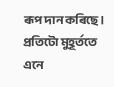ৰূপ দান কৰিছে। প্ৰতিটো মুহূৰ্ততে এনে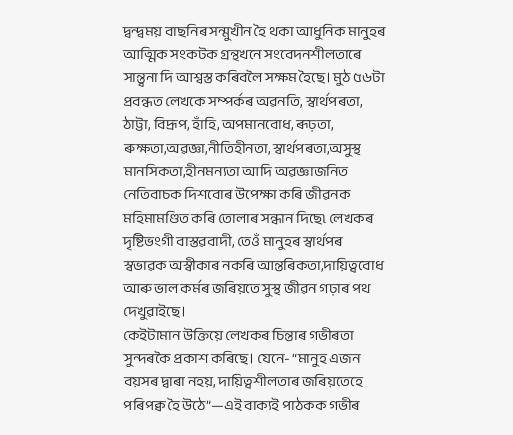দ্বন্দ্বময় বাছনিৰ সন্মুখীন হৈ থকা আধুনিক মানুহৰ আত্মিক সংকটক গ্ৰন্থখনে সংবেদনশীলতাৰে সান্ত্বনা দি আশ্বস্ত কৰিবলৈ সক্ষম হৈছে। মুঠ ৫৬টা প্ৰবন্ধত লেখকে সম্পৰ্কৰ অৱনতি, স্বাৰ্থপৰতা, ঠাট্টা, বিদ্ৰূপ, হাঁহি, অপমানবোধ, ৰূঢ়তা, ৰুক্ষতা,অৱজ্ঞা,নীতিহীনতা, স্বাৰ্থপৰতা,অসুস্থ মানসিকতা,হীনমন্যতা আদি অৱজ্ঞাজনিত নেতিবাচক দিশবোৰ উপেক্ষা কৰি জীৱনক মহিমামণ্ডিত কৰি তোলাৰ সন্ধান দিছে৷ লেখকৰ দৃষ্টিভংগী বাস্তৱবাদী, তেওঁ মানুহৰ স্বাৰ্থপৰ স্বভাৱক অস্বীকাৰ নকৰি আন্তৰিকতা,দায়িত্ববোধ আৰু ভাল কৰ্মৰ জৰিয়তে সুস্থ জীৱন গঢ়াৰ পথ দেখুৱাইছে।
কেইটামান উক্তিয়ে লেখকৰ চিন্তাৰ গভীৰতা সুন্দৰকৈ প্ৰকাশ কৰিছে। যেনে- “মানুহ এজন বয়সৰ দ্বাৰা নহয়, দায়িত্বশীলতাৰ জৰিয়তেহে পৰিপক্ব হৈ উঠে”—এই বাক্যই পাঠকক গভীৰ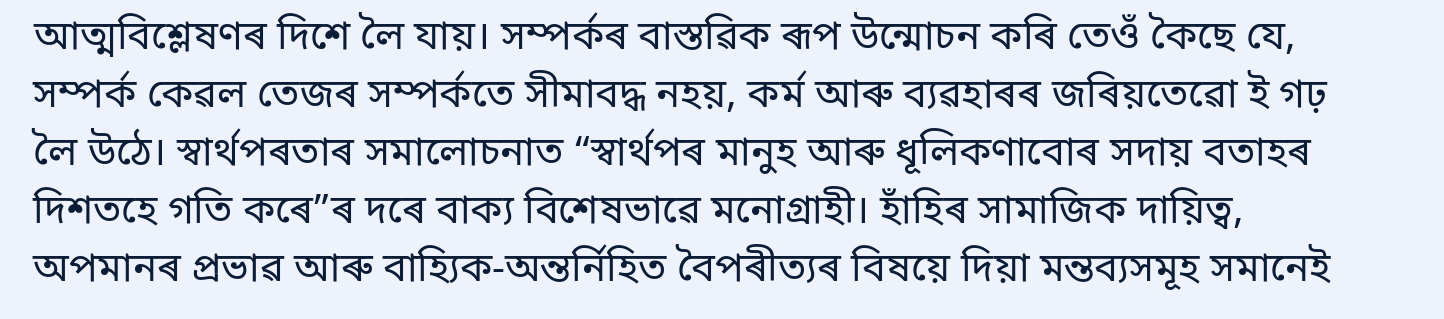আত্মবিশ্লেষণৰ দিশে লৈ যায়। সম্পৰ্কৰ বাস্তৱিক ৰূপ উন্মোচন কৰি তেওঁ কৈছে যে, সম্পৰ্ক কেৱল তেজৰ সম্পৰ্কতে সীমাবদ্ধ নহয়, কৰ্ম আৰু ব্যৱহাৰৰ জৰিয়তেৱো ই গঢ় লৈ উঠে। স্বাৰ্থপৰতাৰ সমালোচনাত “স্বাৰ্থপৰ মানুহ আৰু ধূলিকণাবোৰ সদায় বতাহৰ দিশতহে গতি কৰে”ৰ দৰে বাক্য বিশেষভাৱে মনোগ্ৰাহী। হাঁহিৰ সামাজিক দায়িত্ব, অপমানৰ প্ৰভাৱ আৰু বাহ্যিক-অন্তৰ্নিহিত বৈপৰীত্যৰ বিষয়ে দিয়া মন্তব্যসমূহ সমানেই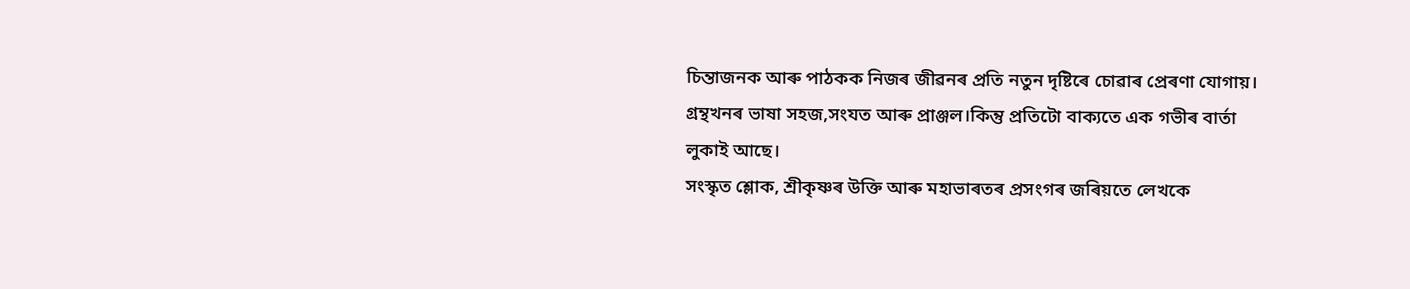চিন্তাজনক আৰু পাঠকক নিজৰ জীৱনৰ প্ৰতি নতুন দৃষ্টিৰে চোৱাৰ প্ৰেৰণা যোগায়। গ্ৰন্থখনৰ ভাষা সহজ,সংযত আৰু প্ৰাঞ্জল।কিন্তু প্ৰতিটো বাক্যতে এক গভীৰ বাৰ্তা লুকাই আছে।
সংস্কৃত শ্লোক, শ্ৰীকৃষ্ণৰ উক্তি আৰু মহাভাৰতৰ প্ৰসংগৰ জৰিয়তে লেখকে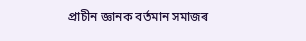প্ৰাচীন জ্ঞানক বৰ্তমান সমাজৰ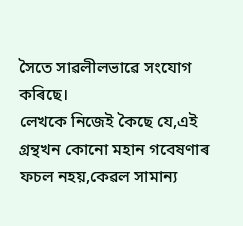সৈতে সাৱলীলভাৱে সংযোগ কৰিছে।
লেখকে নিজেই কৈছে যে,এই গ্ৰন্থখন কোনো মহান গবেষণাৰ ফচল নহয়,কেৱল সামান্য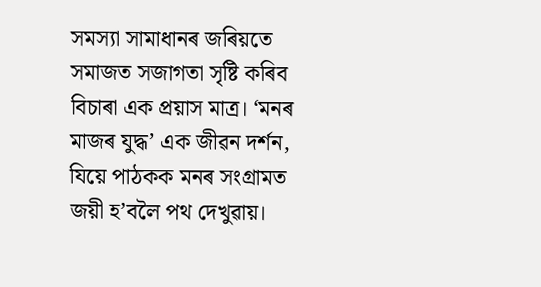সমস্যা সামাধানৰ জৰিয়তে সমাজত সজাগতা সৃষ্টি কৰিব বিচাৰা এক প্ৰয়াস মাত্ৰ। ‘মনৰ মাজৰ যুদ্ধ’ এক জীৱন দৰ্শন, যিয়ে পাঠকক মনৰ সংগ্ৰামত জয়ী হ’বলৈ পথ দেখুৱায়।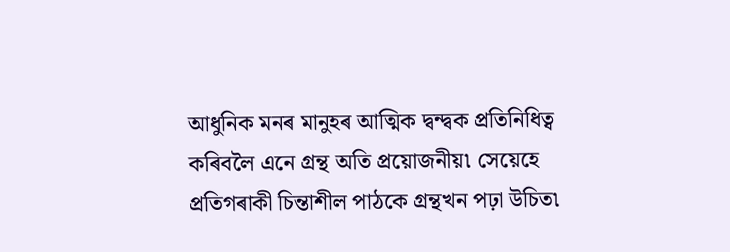আধুনিক মনৰ মানুহৰ আত্মিক দ্বন্দ্বক প্ৰতিনিধিত্ব কৰিবলৈ এনে গ্ৰন্থ অতি প্ৰয়োজনীয়৷ সেয়েহে প্ৰতিগৰাকী চিন্তাশীল পাঠকে গ্ৰন্থখন পঢ়া উচিত৷